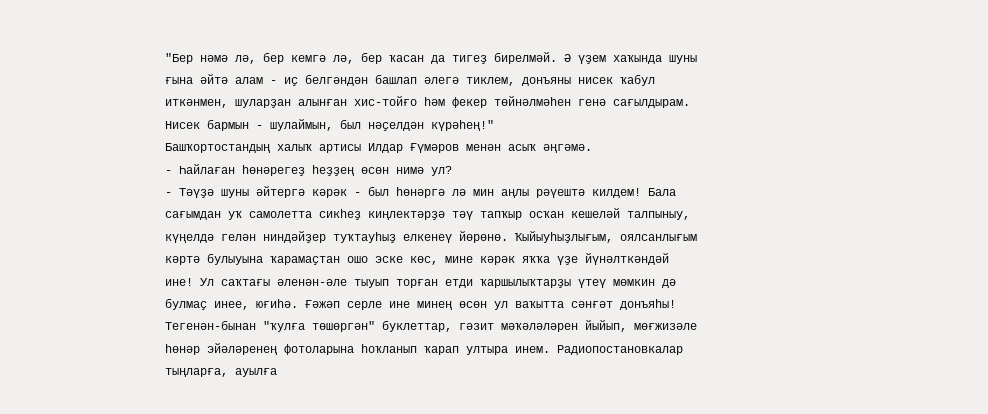"Бер нәмә лә, бер кемгә лә, бер ҡасан да тигеҙ бирелмәй. Ә үҙем хаҡында шуны ғына әйтә алам - иҫ белгәндән башлап әлегә тиклем, донъяны нисек ҡабул иткәнмен, шуларҙан алынған хис-тойғо һәм фекер төйнәлмәһен генә сағылдырам. Нисек бармын - шулаймын, был нәҫелдән күрәһең!"
Башҡортостандың халыҡ артисы Илдар Ғүмәров менән асыҡ әңгәмә.
- Һайлаған һөнәрегеҙ һеҙҙең өсөн нимә ул?
- Тәүҙә шуны әйтергә кәрәк - был һөнәргә лә мин аңлы рәүештә килдем! Бала сағымдан уҡ самолетта сикһеҙ киңлектәрҙә тәү тапҡыр осҡан кешеләй талпыныу, күңелдә гелән ниндәйҙер туҡтауһыҙ елкенеү йөрөнө. Ҡыйыуһыҙлығым, оялсанлығым кәртә булыуына ҡарамаҫтан ошо эске көс, мине кәрәк яҡҡа үҙе йүнәлткәндәй ине! Ул саҡтағы әленән-әле тыуып торған етди ҡаршылыҡтарҙы үтеү мөмкин дә булмаҫ инее, юғиһә. Ғәжәп серле ине минең өсөн ул ваҡытта сәнғәт донъяһы! Тегенән-бынан "ҡулға төшөргән" буклеттар, гәзит мәҡәләләрен йыйып, мөғжизәле һөнәр эйәләренең фотоларына һоҡланып ҡарап ултыра инем. Радиопостановкалар тыңларға, ауылға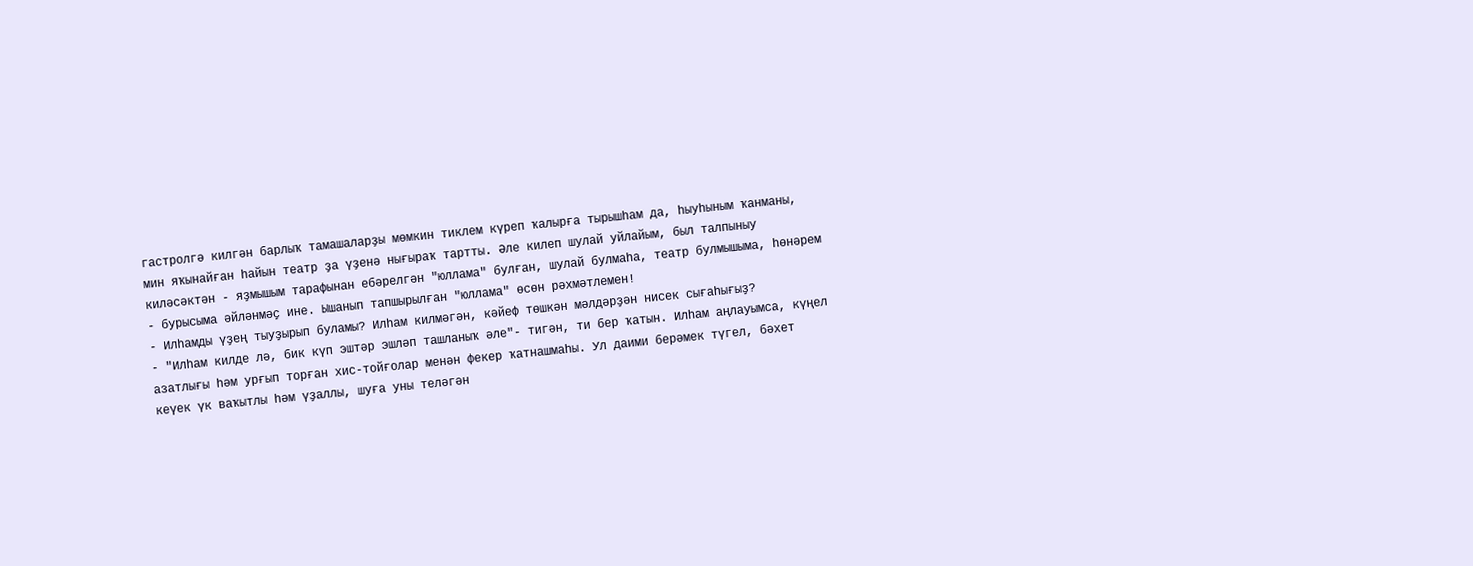гастролгә килгән барлыҡ тамашаларҙы мөмкин тиклем күреп ҡалырға тырышһам да, һыуһыным ҡанманы, мин яҡынайған һайын театр ҙа үҙенә нығыраҡ тартты. Әле килеп шулай уйлайым, был талпыныу киләсәктән - яҙмышым тарафынан ебәрелгән "юллама" булған, шулай булмаһа, театр булмышыма, һөнәрем - бурысыма әйләнмәҫ ине. Ышанып тапшырылған "юллама" өсөн рәхмәтлемен!
- Илһамды үҙең тыуҙырып буламы? Илһам килмәгән, кәйеф төшкән мәлдәрҙән нисек сығаһығыҙ?
- "Илһам килде лә, бик күп эштәр эшләп ташланыҡ әле"- тигән, ти бер ҡатын. Илһам аңлауымса, күңел азатлығы һәм урғып торған хис-тойғолар менән фекер ҡатнашмаһы. Ул даими берәмек түгел, бәхет кеүек үк ваҡытлы һәм үҙаллы, шуға уны теләгән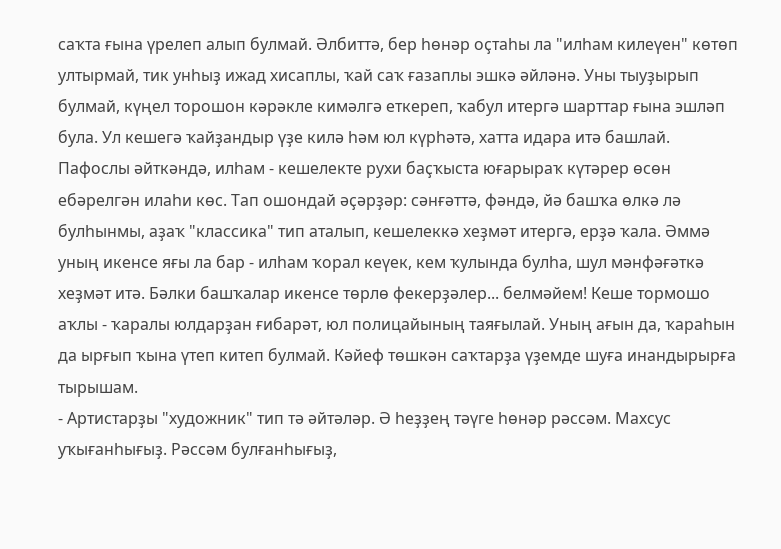саҡта ғына үрелеп алып булмай. Әлбиттә, бер һөнәр оҫтаһы ла "илһам килеүен" көтөп ултырмай, тик унһыҙ ижад хисаплы, ҡай саҡ ғазаплы эшкә әйләнә. Уны тыуҙырып булмай, күңел торошон кәрәкле кимәлгә еткереп, ҡабул итергә шарттар ғына эшләп була. Ул кешегә ҡайҙандыр үҙе килә һәм юл күрһәтә, хатта идара итә башлай. Пафослы әйткәндә, илһам - кешелекте рухи баҫҡыста юғарыраҡ күтәрер өсөн ебәрелгән илаһи көс. Тап ошондай әҫәрҙәр: сәнғәттә, фәндә, йә башҡа өлкә лә булһынмы, аҙаҡ "классика" тип аталып, кешелеккә хеҙмәт итергә, ерҙә ҡала. Әммә уның икенсе яғы ла бар - илһам ҡорал кеүек, кем ҡулында булһа, шул мәнфәғәткә хеҙмәт итә. Бәлки башҡалар икенсе төрлө фекерҙәлер... белмәйем! Кеше тормошо аҡлы - ҡаралы юлдарҙан ғибарәт, юл полицайының таяғылай. Уның ағын да, ҡараһын да ырғып ҡына үтеп китеп булмай. Кәйеф төшкән саҡтарҙа үҙемде шуға инандырырға тырышам.
- Артистарҙы "художник" тип тә әйтәләр. Ә һеҙҙең тәүге һөнәр рәссәм. Махсус уҡығанһығыҙ. Рәссәм булғанһығыҙ,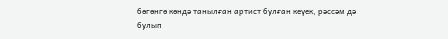бөгөнгө көндә танылған артист булған кеүек, рәссәм дә булып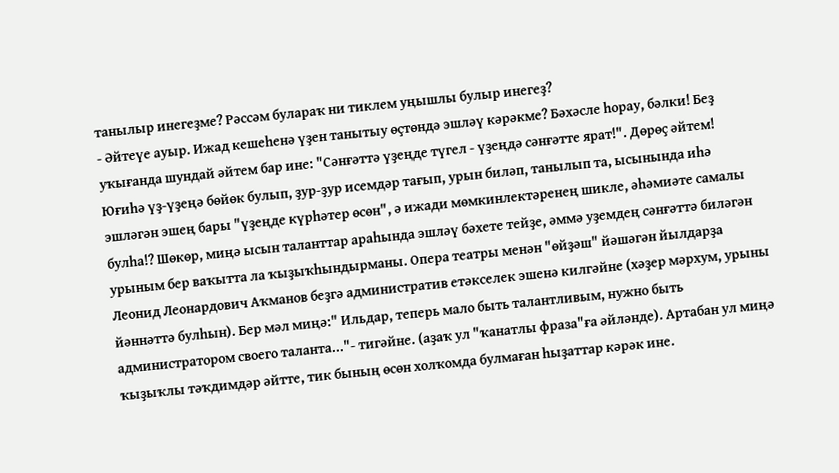танылыр инегеҙме? Рәссәм булараҡ ни тиклем уңышлы булыр инегеҙ?
- Әйтеүе ауыр. Ижад кешеһенә үҙен танытыу өҫтөндә эшләү кәрәкме? Бәхәсле һорау, бәлки! Беҙ уҡығанда шундай әйтем бар ине: "Сәнғәттә үҙеңде түгел - үҙеңдә сәнғәтте ярат!". Дөрөҫ әйтем! Юғиһә үҙ-үҙеңә бөйөк булып, ҙур-ҙур исемдәр тағып, урын биләп, танылып та, ысынында иһә эшләгән эшең бары "үҙеңде күрһәтер өсөн", ә ижади мөмкинлектәренең шикле, әһәмиәте самалы булһа!? Шөкөр, миңә ысын таланттар араһында эшләү бәхете тейҙе, әммә уҙемдең сәнғәттә биләгән урыным бер ваҡытта ла ҡыҙыҡһындырманы. Опера театры менән "өйҙәш" йәшәгән йылдарҙа Леонид Леонардович Аҡманов беҙгә административ етәкселек эшенә килгәйне (хәҙер мәрхум, урыны йәннәттә булһын). Бер мәл миңә:" Ильдар, теперь мало быть талантливым, нужно быть администратором своего таланта..."- тигәйне. (аҙаҡ ул "ҡанатлы фраза"ға әйләнде). Артабан ул миңә ҡыҙыҡлы тәҡдимдәр әйтте, тик бының өсөн холҡомда булмаған һыҙаттар кәрәк ине.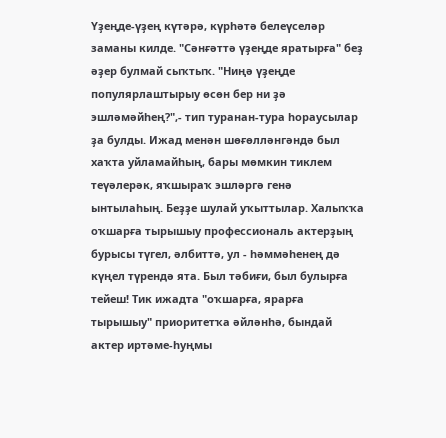Үҙеңде-үҙең күтәрә, күрһәтә белеүселәр заманы килде. "Сәнғәттә үҙеңде яратырға" беҙ әҙер булмай сыҡтыҡ. "Ниңә үҙеңде популярлаштырыу өсөн бер ни ҙә эшләмәйһең?",- тип туранан-тура һораусылар ҙа булды. Ижад менән шөғөлләнгәндә был хаҡта уйламайһың, бары мөмкин тиклем теүәлерәк, яҡшыраҡ эшләргә генә ынтылаһың. Беҙҙе шулай уҡыттылар. Халыҡҡа оҡшарға тырышыу профессиональ актерҙың бурысы түгел, әлбиттә, ул - һәммәһенең дә күңел түрендә ята. Был тәбиғи, был булырға тейеш! Тик ижадта "оҡшарға, ярарға тырышыу" приоритетҡа әйләнһә, бындай актер иртәме-һуңмы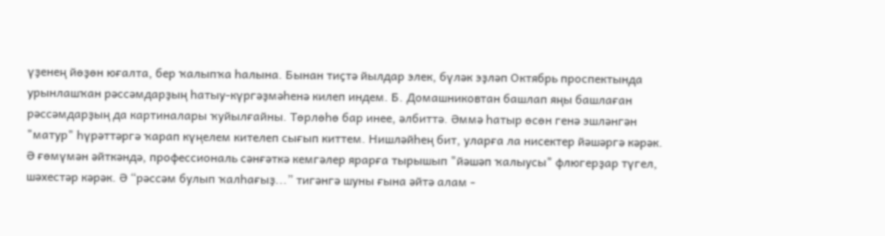үҙенең йөҙөн юғалта, бер ҡалыпҡа һалына. Бынан тиҫтә йылдар элек, бүләк эҙләп Октябрь проспектында урынлашҡан рәссәмдарҙың һатыу-күргәҙмәһенә килеп индем. Б. Домашниковтан башлап яңы башлаған рәссәмдарҙың да картиналары ҡуйылғайны. Төрлөһө бар инее, әлбиттә. Әммә һатыр өсөн генә эшләнгән "матур" һүрәттәргә ҡарап күңелем кителеп сығып киттем. Нишләйһең бит, уларға ла нисектер йәшәргә кәрәк. Ә ғөмүмән әйткәндә, профессиональ сәнғәткә кемгәлер ярарға тырышып "йәшәп ҡалыусы" флюгерҙар түгел, шәхестәр кәрәк. Ә “рәссәм булып ҡалһағыҙ...” тигәнгә шуны ғына әйтә алам -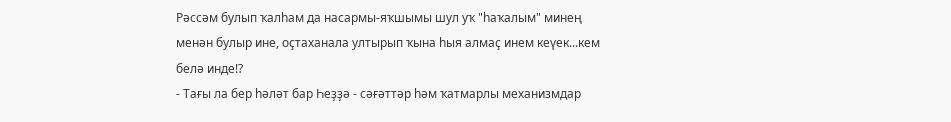Рәссәм булып ҡалһам да насармы-яҡшымы шул уҡ "һаҡалым" минең менән булыр ине, оҫтаханала ултырып ҡына һыя алмаҫ инем кеүек...кем белә инде!?
- Тағы ла бер һәләт бар Һеҙҙә - сәғәттәр һәм ҡатмарлы механизмдар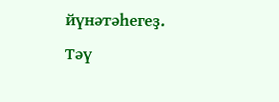йүнәтәһегеҙ. Тәү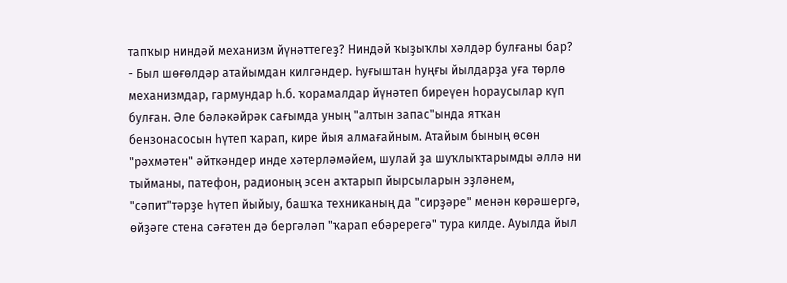тапҡыр ниндәй механизм йүнәттегеҙ? Ниндәй ҡыҙыҡлы хәлдәр булғаны бар?
- Был шөғөлдәр атайымдан килгәндер. Һуғыштан һуңғы йылдарҙа уға төрлө механизмдар, гармундар һ.б. ҡорамалдар йүнәтеп биреүен һораусылар күп булған. Әле бәләкәйрәк сағымда уның "алтын запас"ында ятҡан бензонасосын һүтеп ҡарап, кире йыя алмағайным. Атайым бының өсөн "рәхмәтен" әйткәндер инде хәтерләмәйем, шулай ҙа шуҡлыҡтарымды әллә ни тыйманы, патефон, радионың эсен аҡтарып йырсыларын эҙләнем, "сәпит"тәрҙе һүтеп йыйыу, башҡа техниканың да "сирҙәре" менән көрәшергә, өйҙәге стена сәғәтен дә бергәләп "ҡарап ебәререгә" тура килде. Ауылда йыл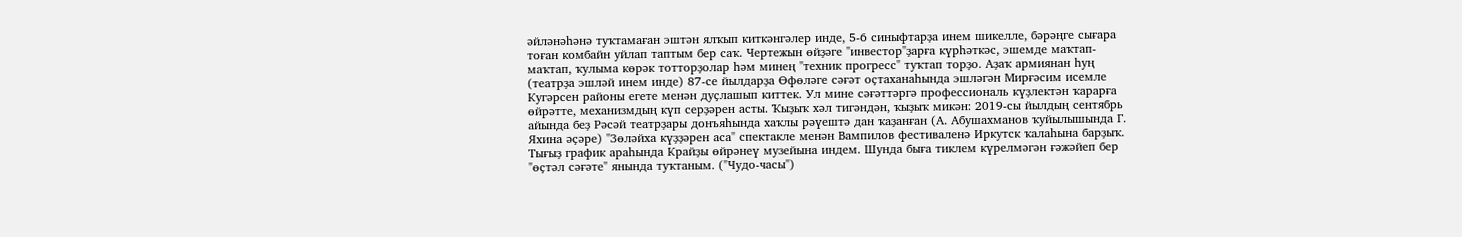әйләнәһәнә туҡтамаған эштән ялҡып киткәнгәлер инде, 5-6 синыфтарҙа инем шикелле, бәрәңге сығара тоған комбайн уйлап таптым бер саҡ. Чертежын өйҙәге "инвестор"ҙарға күрһәткәс, эшемде маҡтап-маҡтап, ҡулыма көрәк тотторҙолар һәм минең "техник прогресс" туҡтап торҙо. Аҙаҡ армиянан һуң (театрҙа эшләй инем инде) 87-се йылдарҙа Өфөләге сәғәт оҫтаханаһында эшләгән Мирғәсим исемле Кугәрсен районы егете менән дуҫлашып киттек. Ул мине сәғәттәргә профессиональ күҙлектән ҡарарға өйрәтте, механизмдың күп серҙәрен асты. Ҡыҙыҡ хәл тигәндән, ҡыҙыҡ микән: 2019-сы йылдың сентябрь айында беҙ Рәсәй театрҙары донъяһында хаҡлы рәүештә дан ҡаҙанған (А. Абушахманов ҡуйылышында Г. Яхина әҫәре) "Зөләйха күҙҙәрен аса" спектакле менән Вампилов фестиваленә Иркутск ҡалаһына барҙыҡ. Тығыҙ график араһында Крайҙы өйрәнеү музейына индем. Шунда быға тиклем күрелмәгән ғәжәйеп бер "өҫтәл сәғәте" янында туҡтаным. ("Чудо-часы")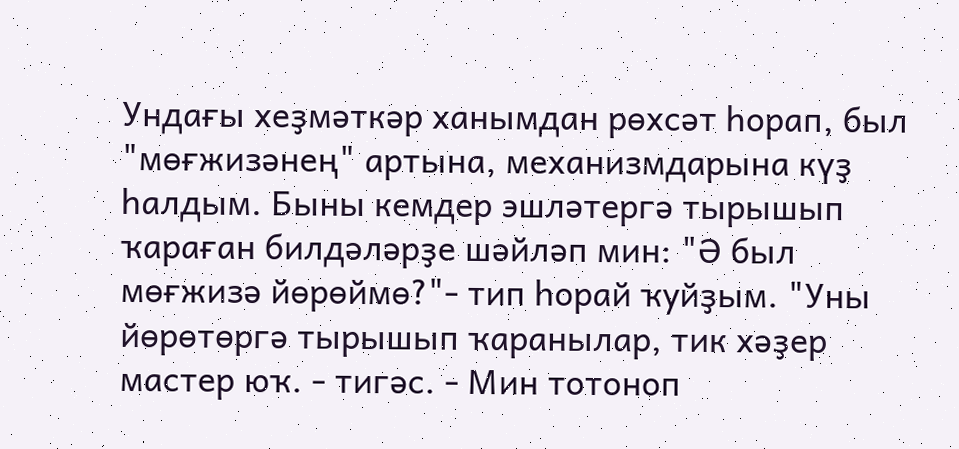Ундағы хеҙмәткәр ханымдан рөхсәт һорап, был "мөғжизәнең" артына, механизмдарына күҙ һалдым. Быны кемдер эшләтергә тырышып ҡараған билдәләрҙе шәйләп мин: "Ә был мөғжизә йөрөймө?"- тип һорай ҡуйҙым. "Уны йөрөтөргә тырышып ҡаранылар, тик хәҙер мастер юҡ. - тигәс. - Мин тотоноп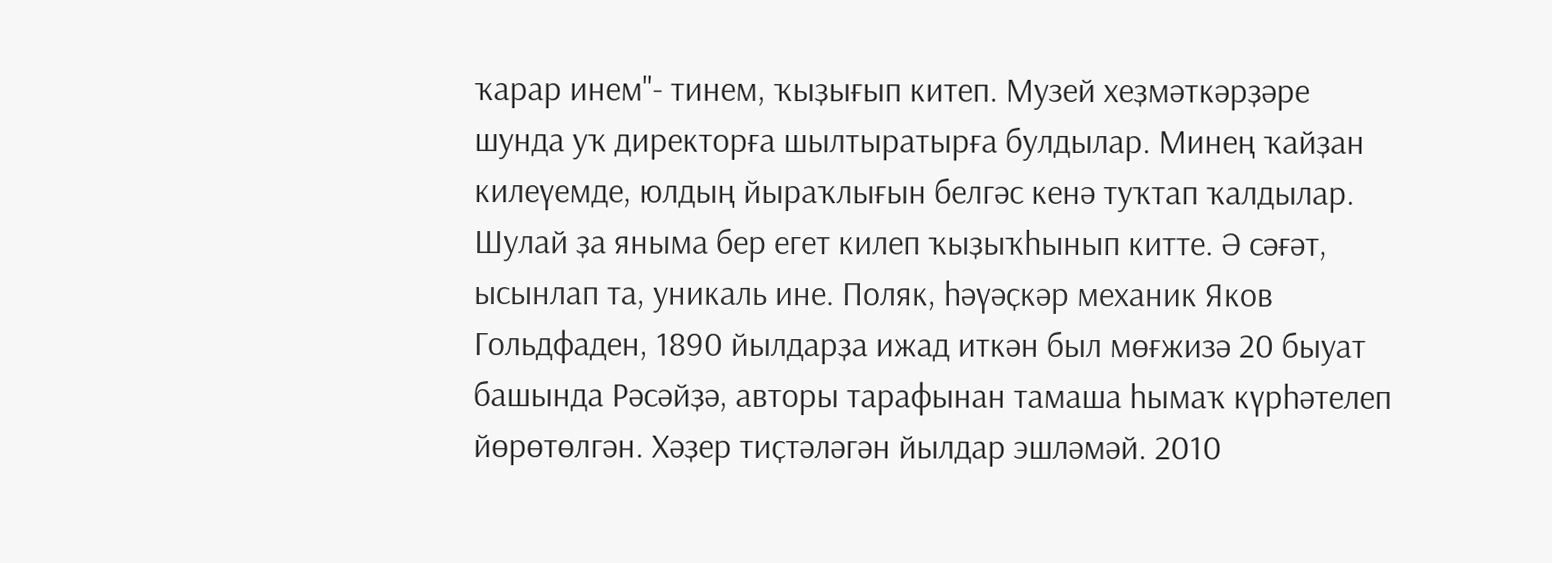ҡарар инем"- тинем, ҡыҙығып китеп. Музей хеҙмәткәрҙәре шунда уҡ директорға шылтыратырға булдылар. Минең ҡайҙан килеүемде, юлдың йыраҡлығын белгәс кенә туҡтап ҡалдылар. Шулай ҙа яныма бер егет килеп ҡыҙыҡһынып китте. Ә сәғәт, ысынлап та, уникаль ине. Поляк, һәүәҫкәр механик Яков Гольдфаден, 1890 йылдарҙа ижад иткән был мөғжизә 20 быуат башында Рәсәйҙә, авторы тарафынан тамаша һымаҡ күрһәтелеп йөрөтөлгән. Хәҙер тиҫтәләгән йылдар эшләмәй. 2010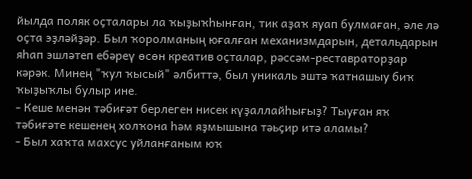йылда поляк оҫталары ла ҡыҙыҡһынған, тик аҙаҡ яуап булмаған, әле лә оҫта эҙләйҙәр. Был ҡоролманың юғалған механизмдарын, детальдарын яһап эшләтеп ебәреү өсөн креатив оҫталар, рәссәм-реставраторҙар кәрәк. Минең "ҡул ҡысый" әлбиттә, был уникаль эштә ҡатнашыу биҡ ҡыҙыҡлы булыр ине.
- Кеше менән тәбиғәт берлеген нисек күҙаллайһығыҙ? Тыуған яҡ тәбиғәте кешенең холҡона һәм яҙмышына тәьҫир итә аламы?
- Был хаҡта махсус уйланғаным юҡ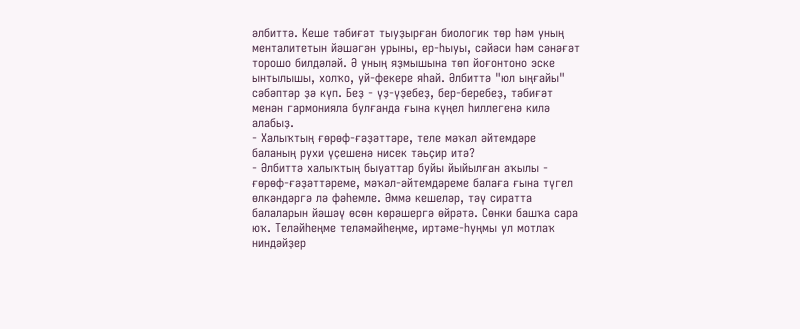әлбиттә. Кеше тәбиғәт тыуҙырған биологик төр һәм уның менталитетын йәшәгән урыны, ер-һыуы, сәйәси һәм сәнәғәт торошо билдәләй. Ә уның яҙмышына төп йоғонтоно эске ынтылышы, холҡо, уй-фекере яһай. Әлбиттә "юл ыңғайы" сәбәптәр ҙә күп. Беҙ - үҙ-үҙебеҙ, бер-беребеҙ, тәбиғәт менән гармонияла булғанда ғына күңел һиллегенә килә алабыҙ.
- Халыҡтың ғөрөф-ғәҙәттәре, теле мәҡәл әйтемдәре баланың рухи үҫешенә нисек тәьҫир итә?
- Әлбиттә халыҡтың быуаттар буйы йыйылған аҡылы - ғөрөф-ғәҙәттәреме, мәҡәл-әйтемдәреме балаға ғына түгел өлкәндәргә лә фәһемле. Әммә кешеләр, тәү сиратта балаларын йәшәү өсөн көрәшергә өйрәтә. Сөнки башҡа сара юҡ. Теләйһеңме теләмәйһеңме, иртәме-һуңмы ул мотлаҡ ниндәйҙер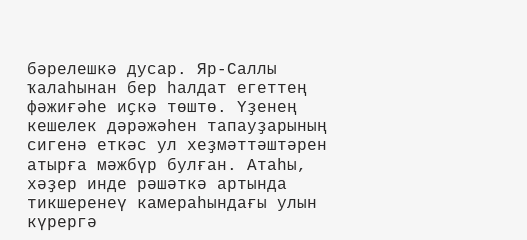бәрелешкә дусар. Яр-Саллы ҡалаһынан бер һалдат егеттең фәжиғәһе иҫкә төштө. Үҙенең кешелек дәрәжәһен тапауҙарының сигенә еткәс ул хеҙмәттәштәрен атырға мәжбүр булған. Атаһы, хәҙер инде рәшәткә артында тикшеренеү камераһындағы улын күрергә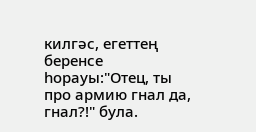килгәс, егеттең беренсе һорауы:"Отец, ты про армию гнал да, гнал?!" була.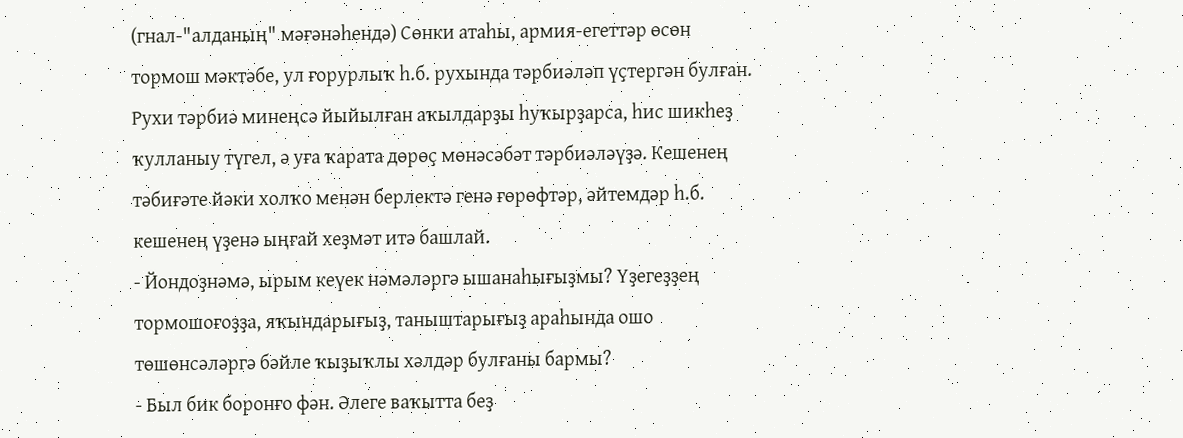(гнал-"алданың" мәғәнәһендә) Сөнки атаһы, армия-егеттәр өсөн тормош мәктәбе, ул ғорурлыҡ һ.б. рухында тәрбиәләп үҫтергән булған. Рухи тәрбиә минеңсә йыйылған аҡылдарҙы һуҡырҙарса, һис шикһеҙ ҡулланыу түгел, ә уға ҡарата дөрөҫ мөнәсәбәт тәрбиәләүҙә. Кешенең тәбиғәте йәки холҡо менән берлектә генә ғөрөфтәр, әйтемдәр һ.б. кешенең үҙенә ыңғай хеҙмәт итә башлай.
- Йондоҙнәмә, ырым кеүек нәмәләргә ышанаһығыҙмы? Үҙегеҙҙең тормошоғоҙҙа, яҡындарығыҙ, таныштарығыҙ араһында ошо төшөнсәләргә бәйле ҡыҙыҡлы хәлдәр булғаны бармы?
- Был бик боронғо фән. Әлеге ваҡытта беҙ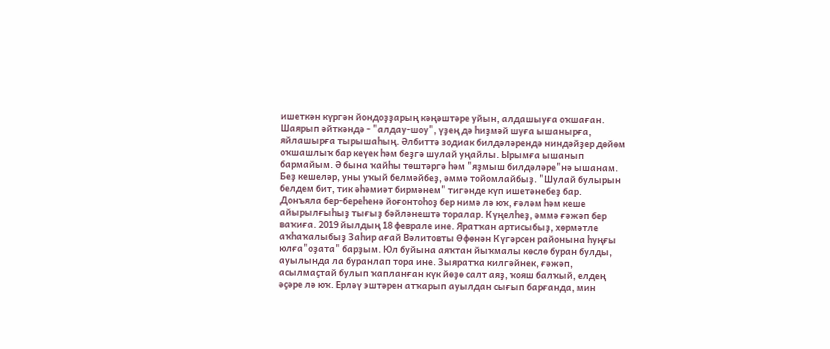ишеткән күргән йондоҙҙарың кәңәштәре уйын, алдашыуға оҡшаған. Шаярып әйткәндә - "алдау-шоу", үҙең дә һиҙмәй шуға ышанырға, яйлашырға тырышаһың. Әлбиттә зодиак билдәләрендә ниндәйҙер дөйөм оҡшашлыҡ бар кеүек һәм беҙгә шулай уңайлы. Ырымға ышанып бармайым. Ә бына ҡайһы төштәргә һәм "яҙмыш билдәләре"нә ышанам. Беҙ кешеләр, уны уҡый белмәйбеҙ, әммә тойомлайбыҙ. "Шулай булырын белдем бит, тик әһәмиәт бирмәнем" тигәнде күп ишетәнебеҙ бар. Донъяла бер-береһенә йоғонтоһоҙ бер нимә лә юҡ, ғәләм һәм кеше айырылғыһыҙ тығыҙ бәйләнештә торалар. Күңелһеҙ, әммә ғәжәп бер ваҡиға. 2019 йылдың 18 феврале ине. Яратҡан артисыбыҙ, хөрмәтле аҡһаҡалыбыҙ Заһир ағай Вәлитовты Өфөнән Күгәрсен районына һуңғы юлға"оҙата" барҙым. Юл буйына аяҡтан йыҡмалы көслө буран булды, ауылында ла буранлап тора ине. Зыяратҡа килгәйнек, ғәжәп, асылмаҫтай булып ҡапланған күк йөҙө салт аяҙ, ҡояш балҡый, елдең әҫәре лә юҡ. Ерләү эштәрен атҡарып ауылдан сығып барғанда, мин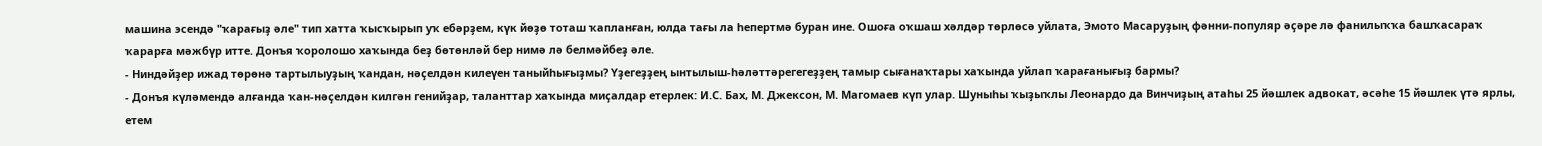машина эсендә "ҡарағыҙ әле" тип хатта ҡысҡырып уҡ ебәрҙем, күк йөҙө тоташ ҡапланған, юлда тағы ла һепертмә буран ине. Ошоға оҡшаш хәлдәр төрлөсә уйлата, Эмото Масаруҙың фәнни-популяр әҫәре лә фанилыҡҡа башҡасараҡ ҡарарға мәжбүр итте. Донъя ҡоролошо хаҡында беҙ бөтөнләй бер нимә лә белмәйбеҙ әле.
- Ниндәйҙер ижад төрөнә тартылыуҙың ҡандан, нәҫелдән килеүен таныйһығыҙмы? Үҙегеҙҙең ынтылыш-һәләттәрегегеҙҙең тамыр сығанаҡтары хаҡында уйлап ҡарағанығыҙ бармы?
- Донъя күләмендә алғанда ҡан-нәҫелдән килгән генийҙар, таланттар хаҡында миҫалдар етерлек: И.С. Бах, М. Джексон, М. Магомаев күп улар. Шуныһы ҡыҙыҡлы Леонардо да Винчиҙың атаһы 25 йәшлек адвокат, әсәһе 15 йәшлек үтә ярлы, етем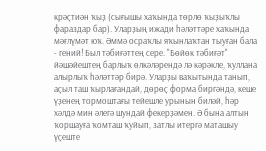крәҫтиән ҡыҙ (сығышы хаҡында төрлө ҡыҙыҡлы фараздар бар). Уларҙың ижади һәләттәре хаҡында мәғлүмәт юҡ. Әммә осраҡлы яҡынлаҡтан тыуған бала - гений! Был тәбиғәттең сере. "Бөйөк тәбиғәт" йәшәйештең барлыҡ өлкәләрендә лә кәрәкле, ҡуллана алырлыҡ һәләттәр бирә. Уларҙы ваҡытында танып, аҫыл таш ҡырлағандай, дөрөҫ форма биргәндә, кеше үҙенең тормоштағы тейешле урынын биләй, һәр хәлдә мин әлегә шундай фекерҙәмен. Ә бына алтын ҡоршауға ҡомташ ҡуйып, затлы итергә маташыу үҫеште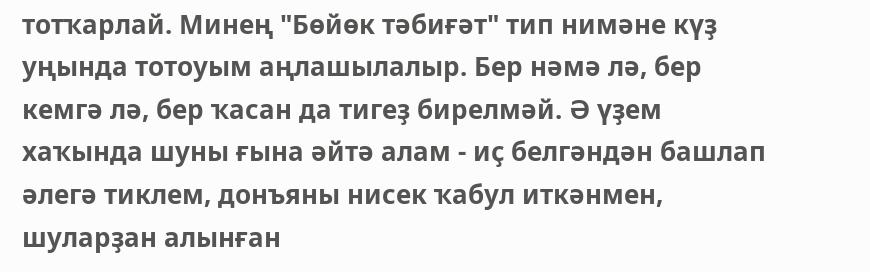тотҡарлай. Минең "Бөйөк тәбиғәт" тип нимәне күҙ уңында тотоуым аңлашылалыр. Бер нәмә лә, бер кемгә лә, бер ҡасан да тигеҙ бирелмәй. Ә үҙем хаҡында шуны ғына әйтә алам - иҫ белгәндән башлап әлегә тиклем, донъяны нисек ҡабул иткәнмен, шуларҙан алынған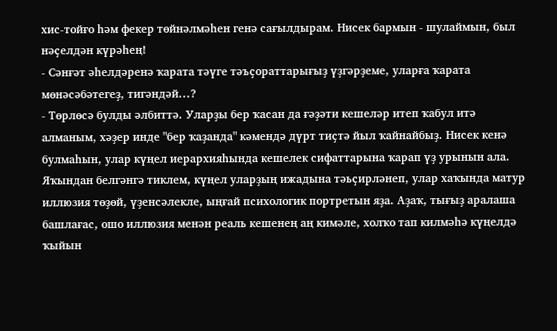хис-тойғо һәм фекер төйнәлмәһен генә сағылдырам. Нисек бармын - шулаймын, был нәҫелдән күрәһең!
- Сәнғәт әһелдәренә ҡарата тәүге тәъҫораттарығыҙ үҙгәрҙеме, уларға ҡарата мөнәсәбәтегеҙ, тигәндәй...?
- Төрлөсә булды әлбиттә. Уларҙы бер ҡасан да ғәҙәти кешеләр итеп ҡабул итә алманым, хәҙер инде "бер ҡаҙанда" кәмендә дүрт тиҫтә йыл ҡайнайбыҙ. Нисек кенә булмаһын, улар күңел иерархияһында кешелек сифаттарына ҡарап үҙ урынын ала. Яҡындан белгәнгә тиклем, күңел уларҙың ижадына тәьҫирләнеп, улар хаҡында матур иллюзия төҙөй, үҙенсәлекле, ыңғай психологик портретын яҙа. Аҙаҡ, тығыҙ аралаша башлағас, ошо иллюзия менән реаль кешенең аң кимәле, холҡо тап килмәһә күңелдә ҡыйын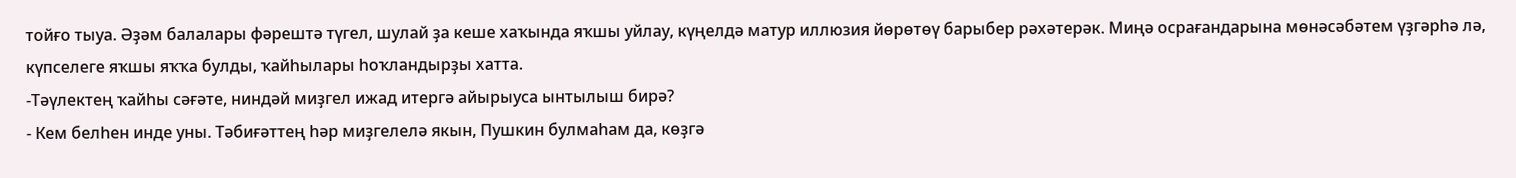тойғо тыуа. Әҙәм балалары фәрештә түгел, шулай ҙа кеше хаҡында яҡшы уйлау, күңелдә матур иллюзия йөрөтөү барыбер рәхәтерәк. Миңә осрағандарына мөнәсәбәтем үҙгәрһә лә, күпселеге яҡшы яҡҡа булды, ҡайһылары һоҡландырҙы хатта.
-Тәүлектең ҡайһы сәғәте, ниндәй миҙгел ижад итергә айырыуса ынтылыш бирә?
- Кем белһен инде уны. Тәбиғәттең һәр миҙгелелә якын, Пушкин булмаһам да, көҙгә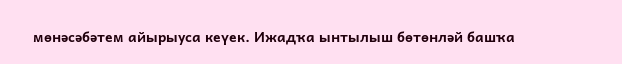мөнәсәбәтем айырыуса кеүек. Ижадҡа ынтылыш бөтөнләй башҡа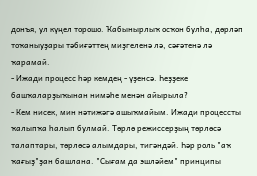донъя, ул күңел торошо. Ҡабынырлыҡ осҡон булһа, дөрләп тоҡаныуҙары тәбиғәттең миҙгеленә лә, сәғәтенә лә ҡарамай.
- Ижади процесс һәр кемдең - үҙенсә. Һеҙҙеке башҡаларҙыҡынан нимәһе менән айырыла?
- Кем нисек, мин нәтижәгә ашыҡмайым. Ижади процессты ҡалыпҡа һалып булмай. Төрлө режиссерҙың төрлөсә талаптары, төрлөсә алымдары, тигәндәй. Һәр роль "аҡ ҡағыҙ"ҙан башлана. "Сығам да эшләйем" принципы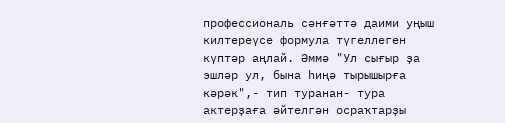профессиональ сәнғәттә даими уңыш килтереүсе формула түгеллеген күптәр аңлай. Әммә "Ул сығыр ҙа эшләр ул, бына һиңә тырышырға кәрәк",- тип туранан- тура актерҙаға әйтелгән осраҡтарҙы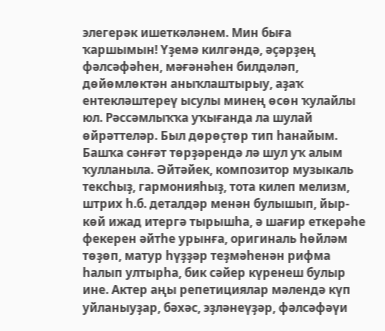элегерәк ишеткәләнем. Мин быға ҡаршымын! Үҙемә килгәндә, әҫәрҙең фәлсәфәһен, мәғәнәһен билдәләп, дөйөмлөктән аныҡлаштырыу, аҙаҡ ентекләштереү ысулы минең өсөн ҡулайлы юл. Рәссәмлыҡҡа уҡығанда ла шулай өйрәттеләр. Был дөрөҫтөр тип һанайым. Башҡа сәнғәт төрҙәрендә лә шул уҡ алым ҡулланыла. Әйтәйек, композитор музыкаль тексһыҙ, гармонияһыҙ, тота килеп мелизм, штрих һ.б. деталдәр менән булышып, йыр-көй ижад итергә тырышһа, ә шағир еткерәһе фекерен әйтһе урынға, оригиналь һөйләм төҙөп, матур һүҙҙәр теҙмәһенән рифма һалып ултырһа, бик сәйер күренеш булыр ине. Актер аңы репетициялар мәлендә күп уйланыуҙар, бәхәс, эҙләнеүҙәр, фәлсәфәүи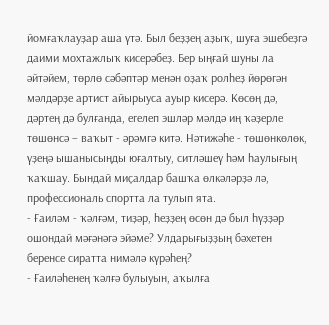йомғаҡлауҙар аша үтә. Был беҙҙең аҙыҡ, шуға эшебеҙгә даими мохтажлыҡ кисерәбеҙ. Бер ыңғай шуны ла әйтәйем, төрлө сәбәптәр менән оҙаҡ ролһеҙ йөрөгән мәлдәрҙе артист айырыуса ауыр кисерә. Көсөң дә, дәртең дә булғанда, егелеп эшләр мәлдә иң ҡәҙерле төшөнсә – ваҡыт - әрәмгә китә. Нәтижәһе - төшөнкөлөк, үҙеңә ышанысыңды юғалтыу, ситләшеү һәм һаулығың ҡаҡшау. Бындай миҫалдар башҡа өлкәләрҙә лә, профессиональ спортта ла тулып ята.
- Ғаиләм - ҡәлғәм, тиҙәр, һеҙҙең өсөн дә был һүҙҙәр ошондай мәғәнәгә эйәме? Улдарығыҙҙың бәхетен беренсе сиратта нимәлә күрәһең?
- Ғаиләһенең ҡәлғә булыуын, аҡылға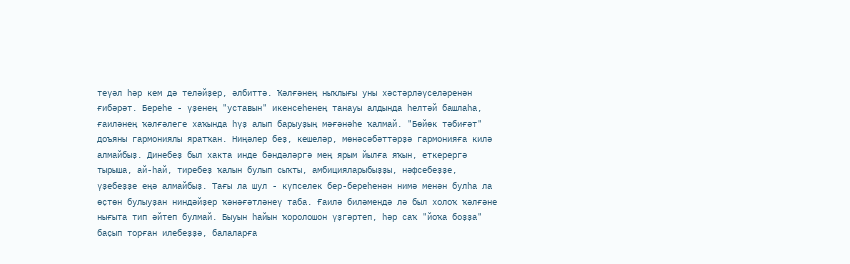теүәл һәр кем дә теләйҙер, әлбиттә. Ҡәлғәнең ныҡлығы уны хәстәрләүселәренән ғибәрәт. Береһе - үҙенең "уставын" икенсеһенең танауы алдында һелтәй башлаһа, ғаиләнең ҡәлғәлеге хаҡында һүҙ алып барыуҙың мәғәнәһе ҡалмай. "Бөйөк тәбиғәт" доъяны гармониялы яратҡан. Ниңәлер беҙ, кешеләр, мөнәсәбәттәрҙә гармонияға килә алмайбыҙ. Динебеҙ был хакта инде бәндәләргә мең ярым йылға яҡын, еткерергә тырыша, ай-һай, тиребеҙ ҡалын булып сыҡты, амбицияларыбыҙҙы, нәфсебеҙҙе, үҙебеҙҙе еңә алмайбыҙ. Тағы ла шул - күпселек бер-береһенән нимә менән булһа ла өҫтөн булыуҙан ниндәйҙер ҡәнәғәтләнеү таба. Ғаилә биләмендә лә был холоҡ ҡәлғәне нығыта тип әйтеп булмай. Быуын һайын ҡоролошон үҙгәртеп, һәр саҡ "йоҡа боҙҙа" баҫып торған илебеҙҙә, балаларға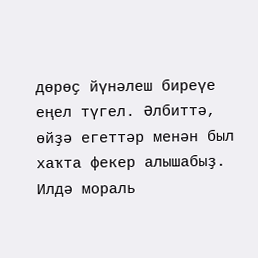дөрөҫ йүнәлеш биреүе еңел түгел. Әлбиттә, өйҙә егеттәр менән был хаҡта фекер алышабыҙ. Илдә мораль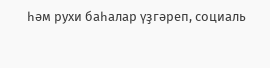һәм рухи баһалар үҙгәреп, социаль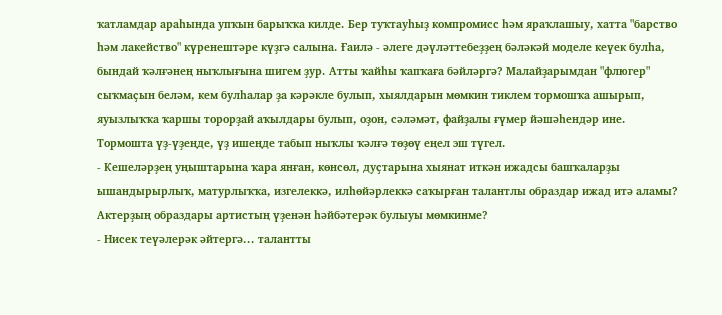ҡатламдар араһында упҡын барыҡҡа килде. Бер туҡтауһыҙ компромисс һәм яраҡлашыу, хатта "барство һәм лакейство" күренештәре күҙгә салына. Ғаилә - әлеге дәүләттебеҙҙең бәләкәй моделе кеүек булһа, бындай ҡәлғәнең ныҡлығына шигем ҙур. Атты ҡайһы ҡапҡаға бәйләргә? Малайҙарымдан "флюгер" сыҡмаҫын беләм, кем булһалар ҙа кәрәкле булып, хыялдарын мөмкин тиклем тормошҡа ашырып, яуызлыҡҡа ҡаршы торорҙай аҡылдары булып, оҙон, сәләмәт, файҙалы ғүмер йәшәһендәр ине. Тормошта үҙ-үҙеңде, үҙ ишеңде табып ныҡлы ҡәлғә төҙөү еңел эш түгел.
- Кешеләрҙең уңыштарына ҡара янған, көнсөл, дуҫтарына хыянат иткән ижадсы башҡаларҙы ышандырырлыҡ, матурлыҡҡа, изгелеккә, илһөйәрлеккә саҡырған талантлы образдар ижад итә аламы? Актерҙың образдары артистың үҙенән һәйбәтерәк булыуы мөмкинме?
- Нисек теүәлерәк әйтергә... талантты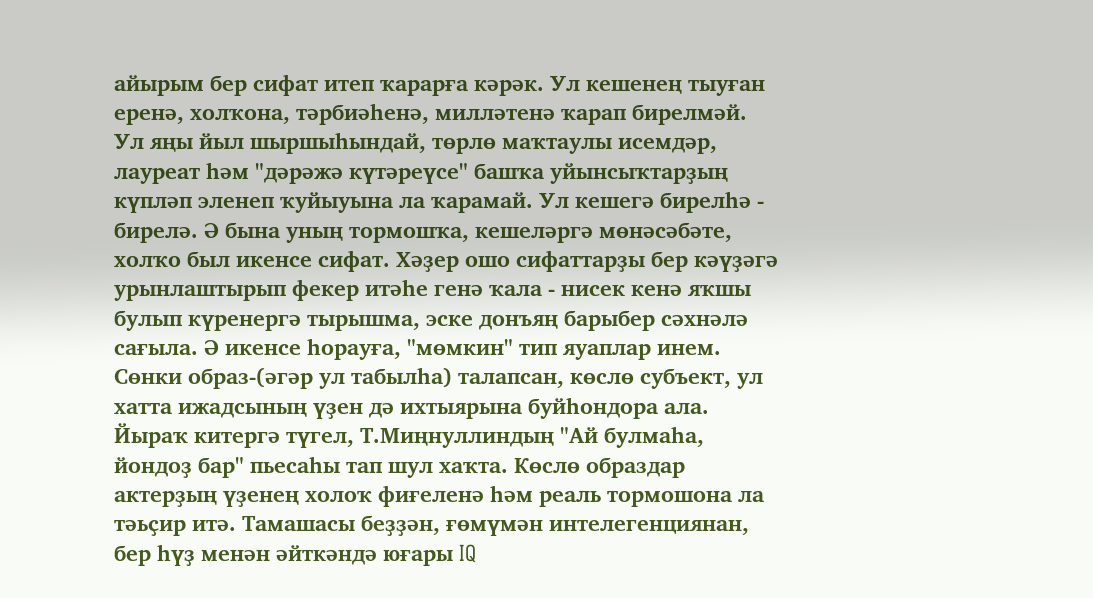айырым бер сифат итеп ҡарарға кәрәк. Ул кешенең тыуған еренә, холҡона, тәрбиәһенә, милләтенә ҡарап бирелмәй. Ул яңы йыл шыршыһындай, төрлө маҡтаулы исемдәр, лауреат һәм "дәрәжә күтәреүсе" башҡа уйынсыҡтарҙың күпләп эленеп ҡуйыуына ла ҡарамай. Ул кешегә бирелһә - бирелә. Ә бына уның тормошҡа, кешеләргә мөнәсәбәте, холҡо был икенсе сифат. Хәҙер ошо сифаттарҙы бер кәүҙәгә урынлаштырып фекер итәһе генә ҡала - нисек кенә яҡшы булып күренергә тырышма, эске донъяң барыбер сәхнәлә сағыла. Ә икенсе һорауға, "мөмкин" тип яуаплар инем. Сөнки образ-(әгәр ул табылһа) талапсан, көслө субъект, ул хатта ижадсының үҙен дә ихтыярына буйһондора ала. Йыраҡ китергә түгел, Т.Миңнуллиндың "Ай булмаһа, йондоҙ бар" пьесаһы тап шул хаҡта. Көслө образдар актерҙың үҙенең холоҡ фиғеленә һәм реаль тормошона ла тәьҫир итә. Тамашасы беҙҙән, ғөмүмән интелегенциянан, бер һүҙ менән әйткәндә юғары IQ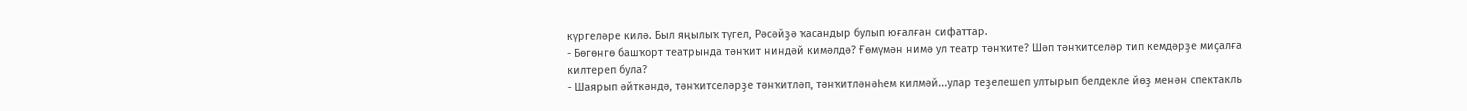күргеләре килә. Был яңылыҡ түгел, Рәсәйҙә ҡасандыр булып юғалған сифаттар.
- Бөгөнгө башҡорт театрында тәнҡит ниндәй кимәлдә? Ғөмүмән нимә ул театр тәнҡите? Шәп тәнҡитселәр тип кемдәрҙе миҫалға килтереп була?
- Шаярып әйткәндә, тәнҡитселәрҙе тәнҡитләп, тәнҡитләнәһем килмәй...улар теҙелешеп ултырып белдекле йөҙ менән спектакль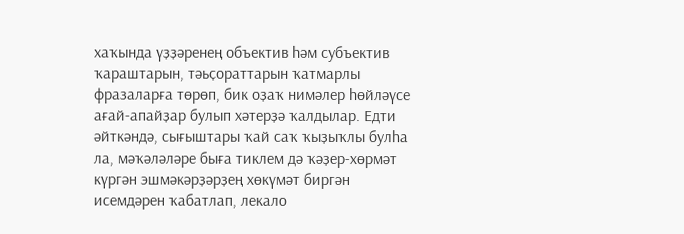хаҡында үҙҙәренең объектив һәм субъектив ҡараштарын, тәьҫораттарын ҡатмарлы фразаларға төрөп, бик оҙаҡ нимәлер һөйләүсе ағай-апайҙар булып хәтерҙә ҡалдылар. Едти әйткәндә, сығыштары ҡай саҡ ҡыҙыҡлы булһа ла, мәҡәләләре быға тиклем дә ҡәҙер-хөрмәт күргән эшмәкәрҙәрҙең хөкүмәт биргән исемдәрен ҡабатлап, лекало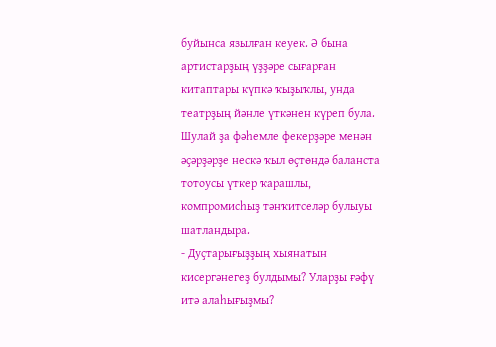буйынса язылған кеуек. Ә бына артистарҙың үҙҙәре сығарған китаптары күпкә ҡыҙыҡлы, унда театрҙың йәнле үткәнен күреп була. Шулай ҙа фәһемле фекерҙәре менән әҫәрҙәрҙе нескә ҡыл өҫтөндә баланста тотоусы үткер ҡарашлы, компромисһыҙ тәнҡитселәр булыуы шатландыра.
- Дуҫтарығыҙҙың хыянатын кисергәнегеҙ булдымы? Уларҙы ғәфү итә алаһығыҙмы?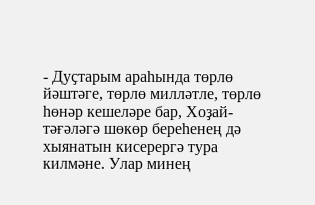- Дуҫтарым араһында төрлө йәштәге, төрлө милләтле, төрлө һөнәр кешеләре бар, Хоҙай-тәғәләгә шөкөр береһенең дә хыянатын кисерергә тура килмәне. Улар минең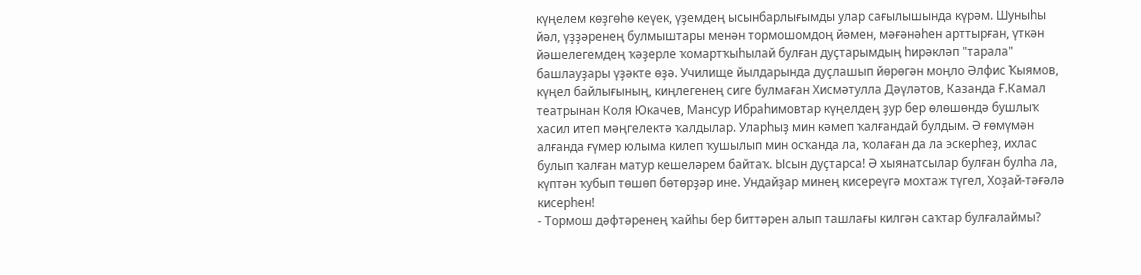күңелем көҙгөһө кеүек, үҙемдең ысынбарлығымды улар сағылышында күрәм. Шуныһы йәл, үҙҙәренең булмыштары менән тормошомдоң йәмен, мәғәнәһен арттырған, үткән йәшелегемдең ҡәҙерле ҡомартҡыһылай булған дуҫтарымдың һирәкләп "тарала" башлауҙары үҙәкте өҙә. Училище йылдарында дуҫлашып йөрөгән моңло Әлфис Ҡыямов, күңел байлығының, киңлегенең сиге булмаған Хисмәтулла Дәүләтов, Казанда Ғ.Камал театрынан Коля Юкачев, Мансур Ибраһимовтар күңелдең ҙур бер өлөшөндә бушлыҡ хасил итеп мәңгелектә ҡалдылар. Уларһыҙ мин кәмеп ҡалғандай булдым. Ә ғөмүмән алғанда ғүмер юлыма килеп ҡушылып мин осҡанда ла, ҡолаған да ла эскерһеҙ, ихлас булып ҡалған матур кешеләрем байтаҡ. Ысын дуҫтарса! Ә хыянатсылар булған булһа ла, күптән ҡубып төшөп бөтөрҙәр ине. Ундайҙар минең кисереүгә мохтаж түгел, Хоҙай-тәғәлә кисерһен!
- Тормош дәфтәренең ҡайһы бер биттәрен алып ташлағы килгән саҡтар булғалаймы?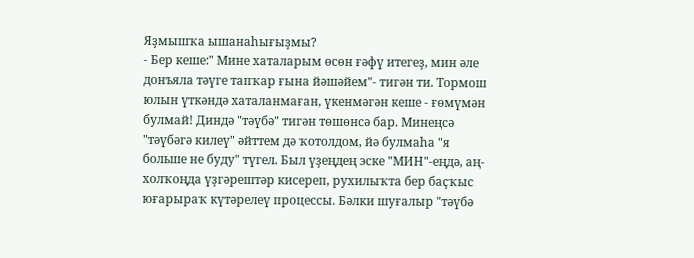Яҙмышҡа ышанаһығыҙмы?
- Бер кеше:" Мине хаталарым өсөн ғәфү итегеҙ, мин әле донъяла тәүге тапҡар ғына йәшәйем"- тигән ти. Тормош юлын үткәндә хаталанмаған, үкенмәгән кеше - ғөмүмән булмай! Диндә "тәүбә" тигән төшөнсә бар. Минеңсә "тәүбәгә килеү" әйттем дә ҡотолдом, йә булмаһа "я больше не буду" түгел. Был үҙеңдең эске "МИН"-еңдә, аң-холҡоңда үҙгәрештәр кисереп, рухилыҡта бер баҫҡыс юғарыраҡ күтәрелеү процессы. Бәлки шуғалыр "тәүбә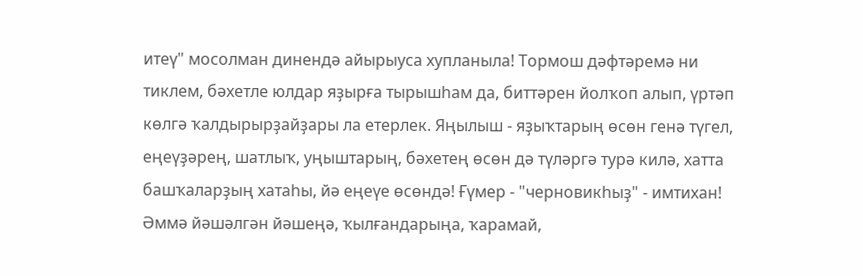итеү" мосолман динендә айырыуса хупланыла! Тормош дәфтәремә ни тиклем, бәхетле юлдар яҙырға тырышһам да, биттәрен йолҡоп алып, үртәп көлгә ҡалдырырҙайҙары ла етерлек. Яңылыш - яҙыҡтарың өсөн генә түгел, еңеүҙәрең, шатлыҡ, уңыштарың, бәхетең өсөн дә түләргә турә килә, хатта башҡаларҙың хатаһы, йә еңеүе өсөндә! Ғүмер - "черновикһыҙ" - имтихан! Әммә йәшәлгән йәшеңә, ҡылғандарыңа, ҡарамай,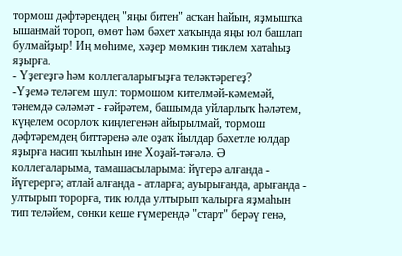тормош дәфтәреңдең "яңы битен" асҡан һайын, яҙмышҡа ышанмай тороп, өмөт һәм бәхет хаҡында яңы юл башлап булмайҙыр! Иң мөһиме, хәҙер мөмкин тиклем хатаһыҙ яҙырға.
- Үҙегеҙгә һәм коллегаларығыҙға теләктәрегеҙ?
-Үҙемә теләгем шул: тормошом кителмәй-кәмемәй, тәнемдә сәләмәт - ғәйрәтем, башымда уйларлыҡ һәләтем, күңелем осорлоҡ киңлегенән айырылмай, тормош дәфтәремдең биттәренә әле оҙаҡ йылдар бәхетле юлдар яҙырға насип ҡылһын ине Хоҙай-тәғәлә. Ә коллегаларыма, тамашасыларыма: йүгерә алғанда - йүгерергә; атлай алғанда - атларға; ауырығанда, арығанда - ултырып торорға, тик юлда ултырып ҡалырға яҙмаһын тип теләйем, сөнки кеше ғүмерендә "старт" берәү генә,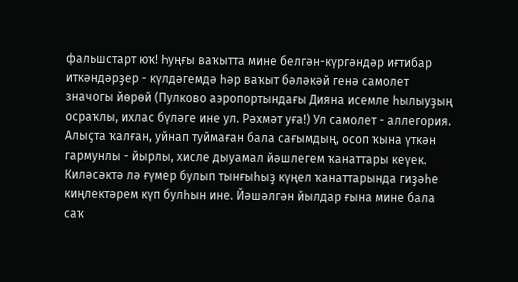фальшстарт юҡ! Һуңғы ваҡытта мине белгән-күргәндәр иғтибар иткәндәрҙер - күлдәгемдә һәр ваҡыт бәләкәй генә самолет значогы йөрөй (Пулково аэропортындағы Дияна исемле һылыуҙың осраҡлы, ихлас бүләге ине ул. Рәхмәт уға!) Ул самолет - аллегория. Алыҫта ҡалған, уйнап туймаған бала сағымдың, осоп ҡына үткән гармунлы - йырлы, хисле дыуамал йәшлегем ҡанаттары кеүек. Киләсәктә лә ғүмер булып тынғыһыҙ күңел ҡанаттарында гиҙәһе киңлектәрем күп булһын ине. Йәшәлгән йылдар ғына мине бала саҡ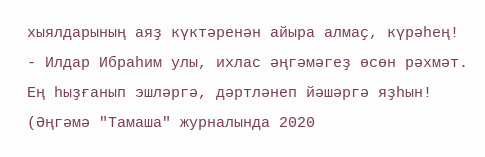хыялдарының аяҙ күктәренән айыра алмаҫ, күрәһең!
- Илдар Ибраһим улы, ихлас әңгәмәгеҙ өсөн рәхмәт. Ең һыҙғанып эшләргә, дәртләнеп йәшәргә яҙһын!
(Әңгәмә "Тамаша" журналында 2020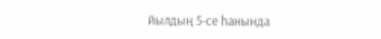йылдың 5-се һанында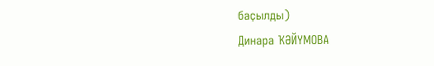баҫылды)
Динара ҠӘЙҮМОВА